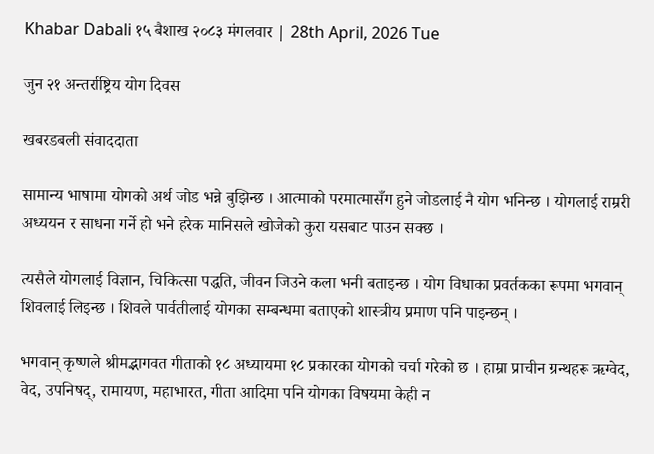Khabar Dabali १५ बैशाख २०८३ मंगलवार | 28th April, 2026 Tue

जुन २१ अन्तर्राष्ट्रिय योग दिवस

खबरडबली संवाददाता

सामान्य भाषामा योगको अर्थ जोड भन्ने बुझिन्छ । आत्माको परमात्मासँग हुने जोडलाई नै योग भनिन्छ । योगलाई राम्ररी अध्ययन र साधना गर्ने हो भने हरेक मानिसले खोजेको कुरा यसबाट पाउन सक्छ ।

त्यसैले योगलाई विज्ञान, चिकित्सा पद्धति, जीवन जिउने कला भनी बताइन्छ । योग विधाका प्रवर्तकका रूपमा भगवान् शिवलाई लिइन्छ । शिवले पार्वतीलाई योगका सम्बन्धमा बताएको शास्त्रीय प्रमाण पनि पाइन्छन् ।

भगवान् कृष्णले श्रीमद्भागवत गीताको १८ अध्यायमा १८ प्रकारका योगको चर्चा गरेको छ । हाम्रा प्राचीन ग्रन्थहरू ऋग्वेद, वेद, उपनिषद्, रामायण, महाभारत, गीता आदिमा पनि योगका विषयमा केही न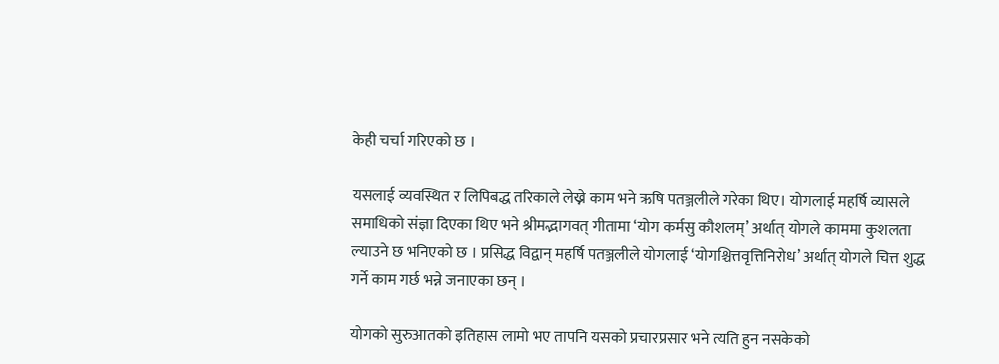केही चर्चा गरिएको छ ।

यसलाई व्यवस्थित र लिपिबद्ध तरिकाले लेख्ने काम भने ऋषि पतञ्जलीले गरेका थिए। योगलाई महर्षि व्यासले समाधिको संज्ञा दिएका थिए भने श्रीमद्भागवत् गीतामा ‘योग कर्मसु कौशलम्’ अर्थात् योगले काममा कुशलता ल्याउने छ भनिएको छ । प्रसिद्ध विद्वान् महर्षि पतञ्जलीले योगलाई ‘योगश्चित्तवृत्तिनिरोध’ अर्थात् योगले चित्त शुद्ध गर्ने काम गर्छ भन्ने जनाएका छन् ।

योगको सुरुआतको इतिहास लामो भए तापनि यसको प्रचारप्रसार भने त्यति हुन नसकेको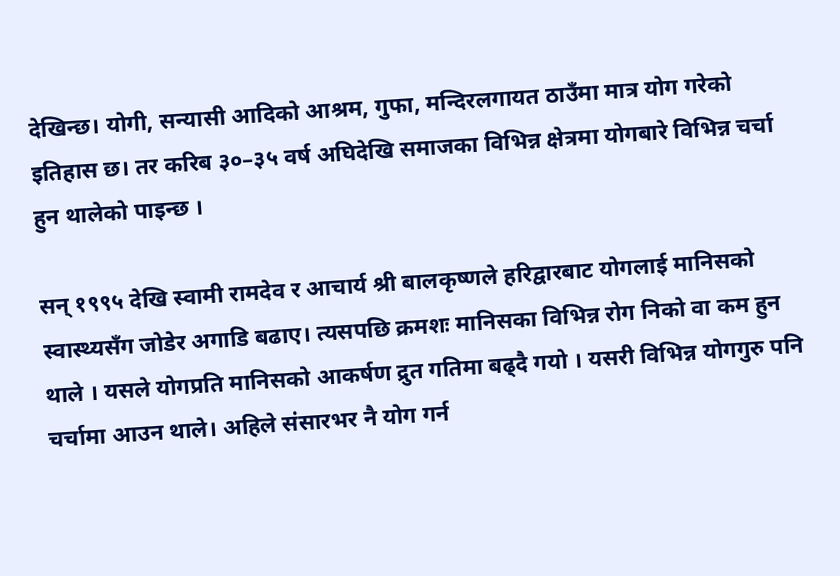देखिन्छ। योगी, सन्यासी आदिको आश्रम, गुफा, मन्दिरलगायत ठाउँमा मात्र योग गरेको इतिहास छ। तर करिब ३०–३५ वर्ष अघिदेखि समाजका विभिन्न क्षेत्रमा योगबारे विभिन्न चर्चा हुन थालेको पाइन्छ ।

सन् १९९५ देखि स्वामी रामदेव र आचार्य श्री बालकृष्णले हरिद्वारबाट योगलाई मानिसको स्वास्थ्यसँग जोडेर अगाडि बढाए। त्यसपछि क्रमशः मानिसका विभिन्न रोग निको वा कम हुन थाले । यसले योगप्रति मानिसको आकर्षण द्रुत गतिमा बढ्दै गयो । यसरी विभिन्न योगगुरु पनि चर्चामा आउन थाले। अहिले संसारभर नै योग गर्न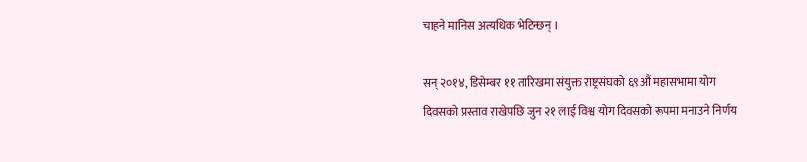चाहने मानिस अत्यधिक भेटिन्छन् ।

सन् २०१४, डिसेम्बर ११ तारिखमा संयुक्त राष्ट्रसंघको ६९औं महासभामा योग दिवसको प्रस्ताव राखेपछि जुन २१ लाई विश्व योग दिवसको रूपमा मनाउने निर्णय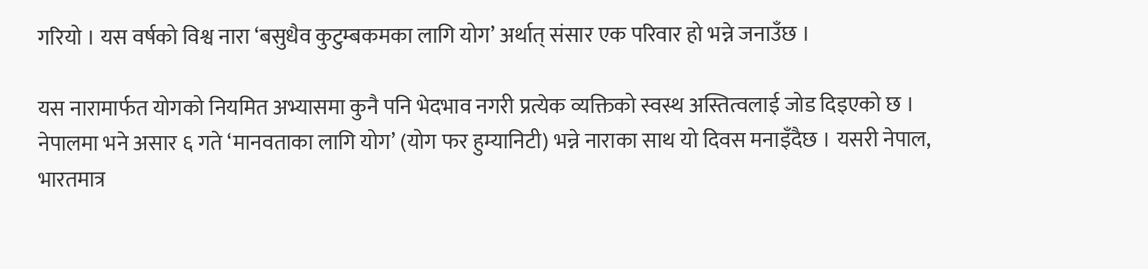गरियो । यस वर्षको विश्व नारा ‘बसुधैव कुटुम्बकमका लागि योग’ अर्थात् संसार एक परिवार हो भन्ने जनाउँछ ।

यस नारामार्फत योगको नियमित अभ्यासमा कुनै पनि भेदभाव नगरी प्रत्येक व्यक्तिको स्वस्थ अस्तित्वलाई जोड दिइएको छ । नेपालमा भने असार ६ गते ‘मानवताका लागि योग’ (योग फर हुम्यानिटी) भन्ने नाराका साथ यो दिवस मनाइँदैछ । यसरी नेपाल, भारतमात्र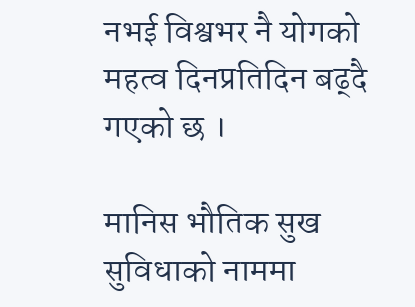नभई विश्वभर नै योगको महत्व दिनप्रतिदिन बढ्दै गएको छ ।

मानिस भौतिक सुख सुविधाको नाममा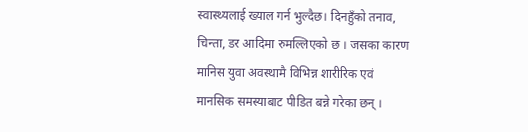स्वास्थ्यलाई ख्याल गर्न भुल्दैछ। दिनहुँको तनाव, चिन्ता, डर आदिमा रुमल्लिएको छ । जसका कारण मानिस युवा अवस्थामै विभिन्न शारीरिक एवं मानसिक समस्याबाट पीडित बन्ने गरेका छन् ।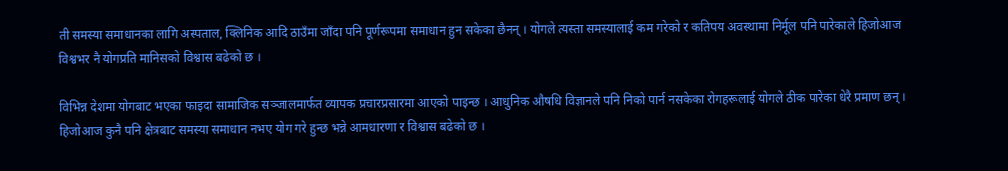ती समस्या समाधानका लागि अस्पताल, क्लिनिक आदि ठाउँमा जाँदा पनि पूर्णरूपमा समाधान हुन सकेका छैनन् । योगले त्यस्ता समस्यालाई कम गरेको र कतिपय अवस्थामा निर्मूल पनि पारेकाले हिजोआज विश्वभर नै योगप्रति मानिसको विश्वास बढेको छ ।

विभिन्न देशमा योगबाट भएका फाइदा सामाजिक सञ्जालमार्फत व्यापक प्रचारप्रसारमा आएको पाइन्छ । आधुनिक औषधि विज्ञानले पनि निको पार्न नसकेका रोगहरूलाई योगले ठीक पारेका धेरै प्रमाण छन् । हिजोआज कुनै पनि क्षेत्रबाट समस्या समाधान नभए योग गरे हुन्छ भन्ने आमधारणा र विश्वास बढेको छ ।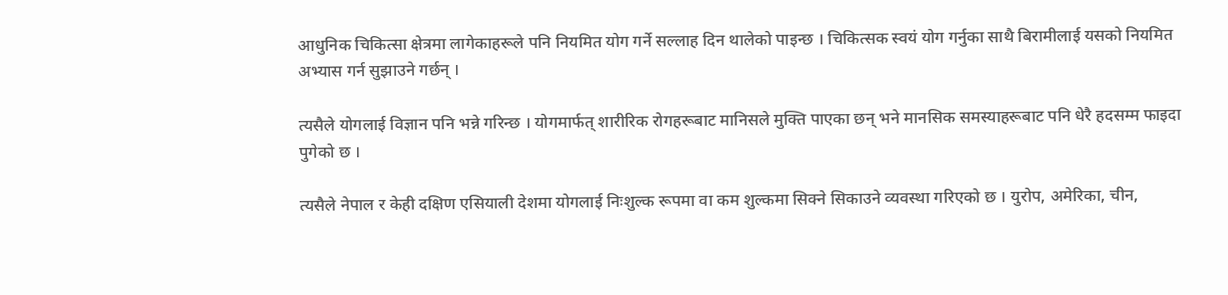आधुनिक चिकित्सा क्षेत्रमा लागेकाहरूले पनि नियमित योग गर्ने सल्लाह दिन थालेको पाइन्छ । चिकित्सक स्वयं योग गर्नुका साथै बिरामीलाई यसको नियमित अभ्यास गर्न सुझाउने गर्छन् ।

त्यसैले योगलाई विज्ञान पनि भन्ने गरिन्छ । योगमार्फत् शारीरिक रोगहरूबाट मानिसले मुक्ति पाएका छन् भने मानसिक समस्याहरूबाट पनि धेरै हदसम्म फाइदा पुगेको छ ।

त्यसैले नेपाल र केही दक्षिण एसियाली देशमा योगलाई निःशुल्क रूपमा वा कम शुल्कमा सिक्ने सिकाउने व्यवस्था गरिएको छ । युरोप, अमेरिका, चीन,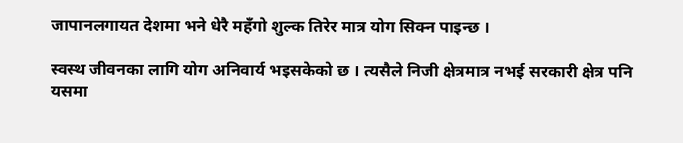जापानलगायत देशमा भने धेरै महँगो शुल्क तिरेर मात्र योग सिक्न पाइन्छ ।

स्वस्थ जीवनका लागि योग अनिवार्य भइसकेको छ । त्यसैले निजी क्षेत्रमात्र नभई सरकारी क्षेत्र पनि यसमा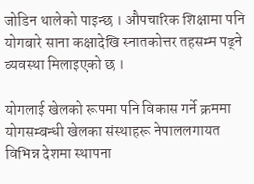जोडिन थालेको पाइन्छ । औपचारिक शिक्षामा पनि योगबारे साना कक्षादेखि स्नातकोत्तर तहसम्म पढ्ने व्यवस्था मिलाइएको छ ।

योगलाई खेलको रूपमा पनि विकास गर्ने क्रममा योगसम्बन्धी खेलका संस्थाहरू नेपाललगायत विभिन्न देशमा स्थापना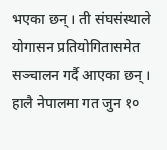भएका छन् । ती संघसंस्थाले योगासन प्रतियोगितासमेत सञ्चालन गर्दै आएका छन् ।  हालै नेपालमा गत जुन १०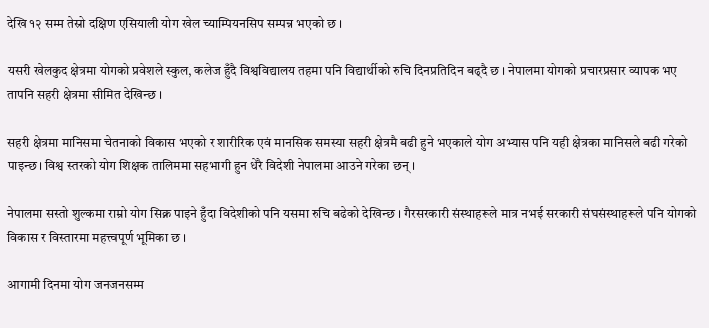देखि १२ सम्म तेस्रो दक्षिण एसियाली योग खेल च्याम्पियनसिप सम्पन्न भएको छ ।

यसरी खेलकुद क्षेत्रमा योगको प्रवेशले स्कुल, कलेज हुँदै विश्वविद्यालय तहमा पनि विद्यार्थीको रुचि दिनप्रतिदिन बढ्दै छ । नेपालमा योगको प्रचारप्रसार व्यापक भए तापनि सहरी क्षेत्रमा सीमित देखिन्छ ।

सहरी क्षेत्रमा मानिसमा चेतनाको विकास भएको र शारीरिक एवं मानसिक समस्या सहरी क्षेत्रमै बढी हुने भएकाले योग अभ्यास पनि यही क्षेत्रका मानिसले बढी गरेको पाइन्छ। विश्व स्तरको योग शिक्षक तालिममा सहभागी हुन धेरै विदेशी नेपालमा आउने गरेका छन् ।

नेपालमा सस्तो शुल्कमा राम्रो योग सिक्न पाइने हुँदा विदेशीको पनि यसमा रुचि बढेको देखिन्छ । गैरसरकारी संस्थाहरूले मात्र नभई सरकारी संघसंस्थाहरूले पनि योगको विकास र विस्तारमा महत्त्वपूर्ण भूमिका छ ।

आगामी दिनमा योग जनजनसम्म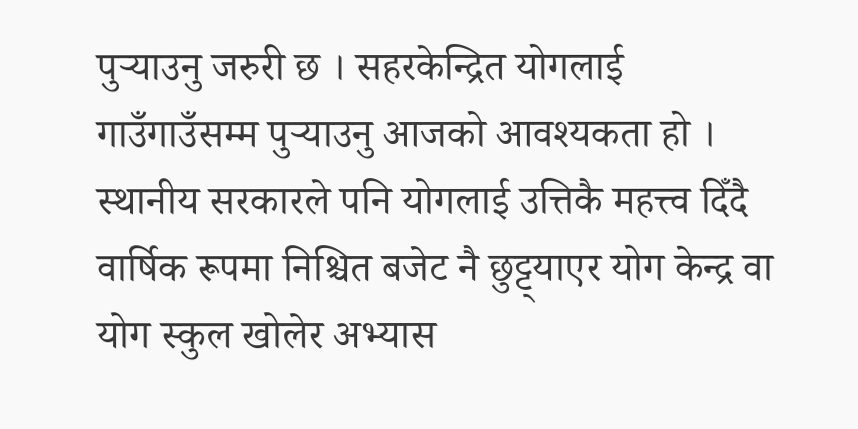पुर्‍याउनु जरुरी छ । सहरकेन्द्रित योगलाई गाउँगाउँसम्म पुर्‍याउनु आजको आवश्यकता हो । स्थानीय सरकारले पनि योगलाई उत्तिकै महत्त्व दिँदै वार्षिक रूपमा निश्चित बजेट नै छुट्ट्याएर योग केन्द्र वा योग स्कुल खोलेर अभ्यास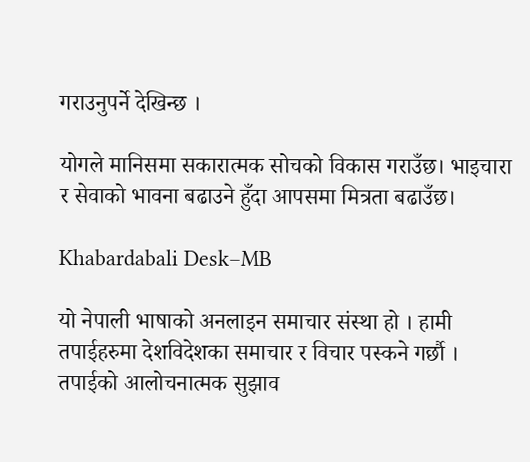गराउनुपर्ने देखिन्छ ।

योगले मानिसमा सकारात्मक सोचको विकास गराउँछ। भाइचारा र सेवाको भावना बढाउने हुँदा आपसमा मित्रता बढाउँछ।

Khabardabali Desk–MB

यो नेपाली भाषाको अनलाइन समाचार संस्था हो । हामी तपाईहरुमा देशविदेशका समाचार र विचार पस्कने गर्छौ । तपाईको आलोचनात्मक सुझाव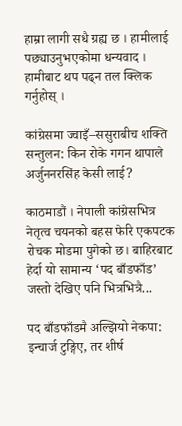हाम्रा लागी सधै ग्रह्य छ । हामीलाई पछ्याउनुभएकोमा धन्यवाद । हामीबाट थप पढ्न तल क्लिक गर्नुहोस् ।

कांग्रेसमा ज्वाइँ–ससुराबीच शक्ति सन्तुलन: किन रोके गगन थापाले अर्जुननरसिंह केसी लाई?

काठमाडौं । नेपाली कांग्रेसभित्र नेतृत्व चयनको बहस फेरि एकपटक रोचक मोडमा पुगेको छ। बाहिरबाट हेर्दा यो सामान्य ‘पद बाँडफाँड’ जस्तो देखिए पनि भित्रभित्रै...

पद बाँडफाँडमै अल्झियो नेकपा: इन्चार्ज टुङ्गिए, तर शीर्ष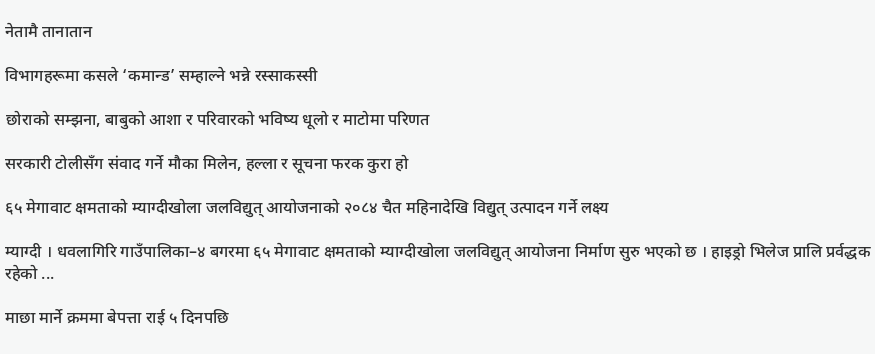नेतामै तानातान

विभागहरूमा कसले ‘कमान्ड’ सम्हाल्ने भन्ने रस्साकस्सी

छोराको सम्झना, बाबुको आशा र परिवारको भविष्य धूलो र माटोमा परिणत

सरकारी टोलीसँग संवाद गर्ने मौका मिलेन, हल्ला र सूचना फरक कुरा हो

६५ मेगावाट क्षमताको म्याग्दीखोला जलविद्युत् आयोजनाको २०८४ चैत महिनादेखि विद्युत् उत्पादन गर्ने लक्ष्य

म्याग्दी । धवलागिरि गाउँपालिका–४ बगरमा ६५ मेगावाट क्षमताको म्याग्दीखोला जलविद्युत् आयोजना निर्माण सुरु भएको छ । हाइड्रो भिलेज प्रालि प्रर्वद्धक रहेको ...

माछा मार्ने क्रममा बेपत्ता राई ५ दिनपछि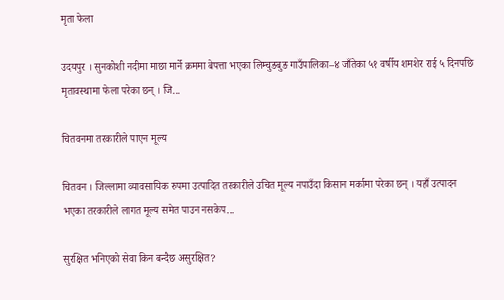मृता फेला

उदयपुर । सुनकोशी नदीमा माछा मार्ने क्रममा बेपत्ता भएका लिम्चुङबुङ गाउँपालिका–४ जाँतेका ५१ वर्षीय शमशेर राई ५ दिनपछि मृतावस्थामा फेला परेका छन् । जि...

चितवनमा तरकारीले पाएन मूल्य

चितवन । जिल्लामा व्यावसायिक रुपमा उत्पादित तरकारीले उचित मूल्य नपाउँदा किसान मर्कामा परेका छन् । यहाँ उत्पादन भएका तरकारीले लागत मूल्य समेत पाउन नसकेप...

सुरक्षित भनिएको सेवा किन बन्दैछ असुरक्षित?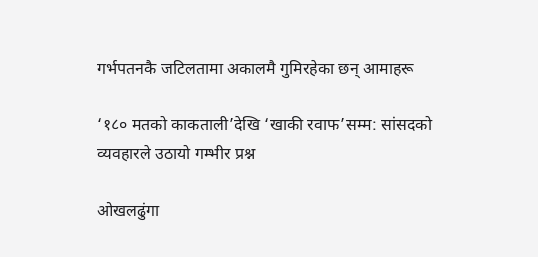गर्भपतनकै जटिलतामा अकालमै गुमिरहेका छन् आमाहरू

‘१८० मतको काकताली’देखि ‘खाकी रवाफ’सम्म: सांसदको व्यवहारले उठायो गम्भीर प्रश्न

ओखलढुंगा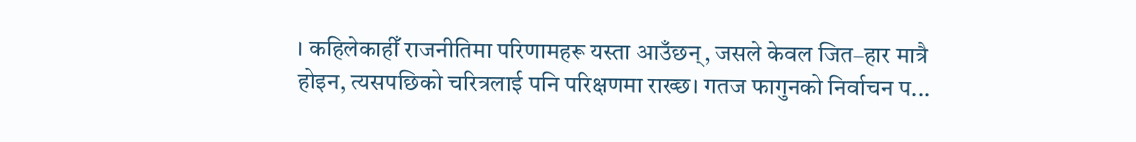। कहिलेकाहीँ राजनीतिमा परिणामहरू यस्ता आउँछन्, जसले केवल जित–हार मात्रै होइन, त्यसपछिको चरित्रलाई पनि परिक्षणमा राख्छ। गतज फागुनको निर्वाचन प...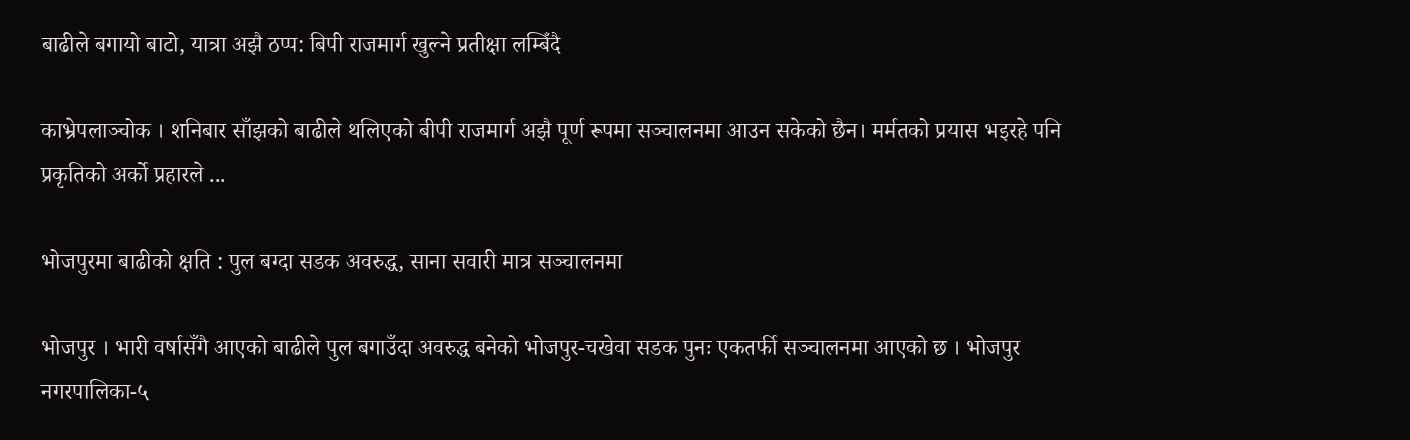बाढीले बगायो बाटो, यात्रा अझै ठप्प: बिपी राजमार्ग खुल्ने प्रतीक्षा लम्बिँदै

काभ्रेपलाञ्चोक । शनिबार साँझको बाढीले थलिएको बीपी राजमार्ग अझै पूर्ण रूपमा सञ्चालनमा आउन सकेको छैन। मर्मतको प्रयास भइरहे पनि प्रकृतिको अर्को प्रहारले ...

भोजपुरमा बाढीको क्षति : पुल बग्दा सडक अवरुद्ध, साना सवारी मात्र सञ्चालनमा

भोजपुर । भारी वर्षासँगै आएको बाढीले पुल बगाउँदा अवरुद्ध बनेको भोजपुर-चखेवा सडक पुनः एकतर्फी सञ्चालनमा आएको छ । भोजपुर नगरपालिका-५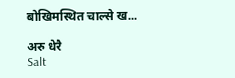बोखिमस्थित चाल्से ख...

अरु धेरै
Salt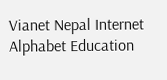Vianet Nepal Internet
Alphabet Education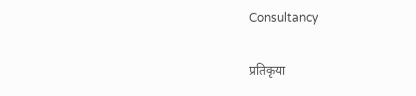Consultancy

प्रतिकृया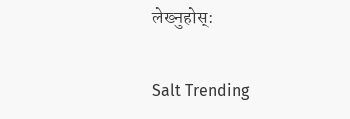लेख्नुहोस्:

Salt Trending